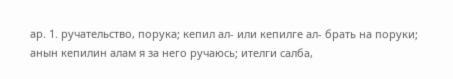ар. 1. ручательство, порука; кепил ал- или кепилге ал- брать на поруки; анын кепилин алам я за него ручаюсь; ителги салба,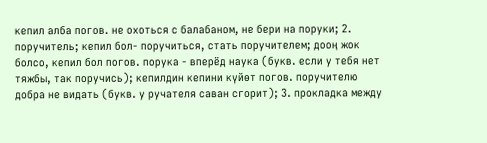кепил алба погов. не охоться с балабаном, не бери на поруки; 2. поручитель; кепил бол- поручиться, стать поручителем; дооң жок болсо, кепил бол погов. порука - вперёд наука (букв. если у тебя нет тяжбы, так поручись); кепилдин кепини күйөт погов. поручителю добра не видать (букв. у ручателя саван сгорит); 3. прокладка между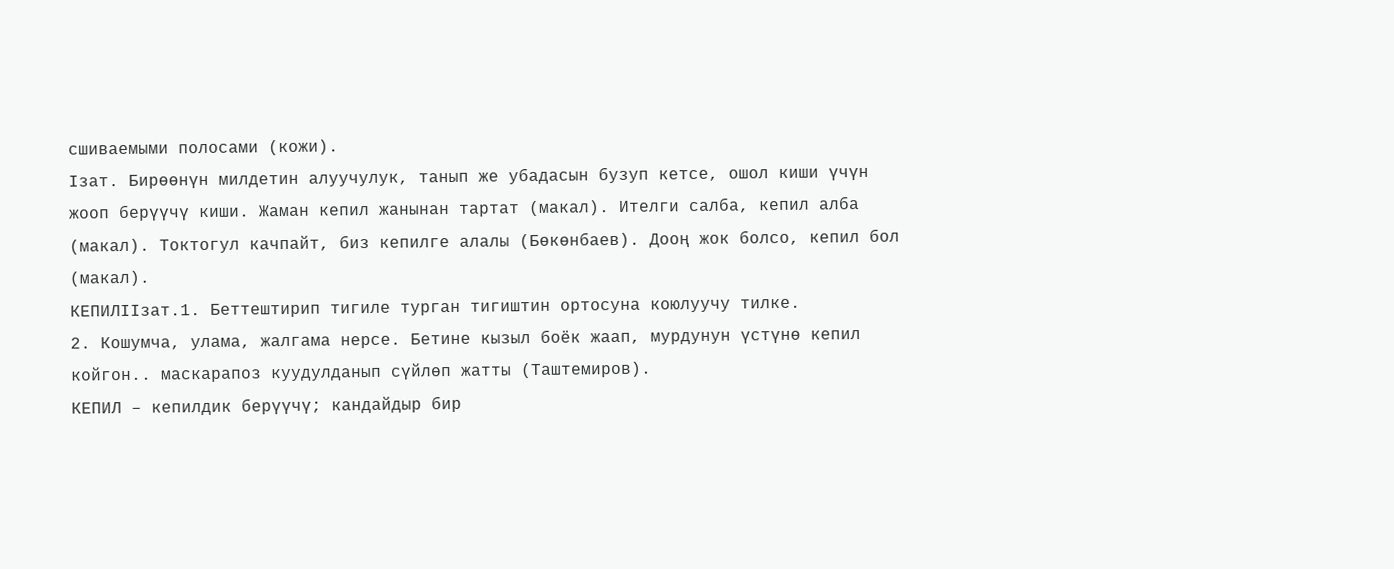сшиваемыми полосами (кожи).
Iзат. Бирөөнүн милдетин алуучулук, танып же убадасын бузуп кетсе, ошол киши үчүн жооп берүүчү киши. Жаман кепил жанынан тартат (макал). Ителги салба, кепил алба (макал). Токтогул качпайт, биз кепилге алалы (Бөкөнбаев). Дооң жок болсо, кепил бол (макал).
КЕПИЛIIзат.1. Беттештирип тигиле турган тигиштин ортосуна коюлуучу тилке.
2. Кошумча, улама, жалгама нерсе. Бетине кызыл боёк жаап, мурдунун үстүнө кепил койгон.. маскарапоз куудулданып сүйлөп жатты (Таштемиров).
КЕПИЛ – кепилдик берүүчү; кандайдыр бир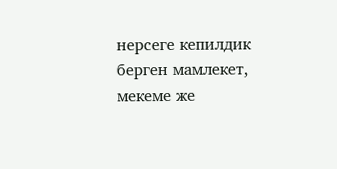нерсеге кепилдик берген мамлекет, мекеме же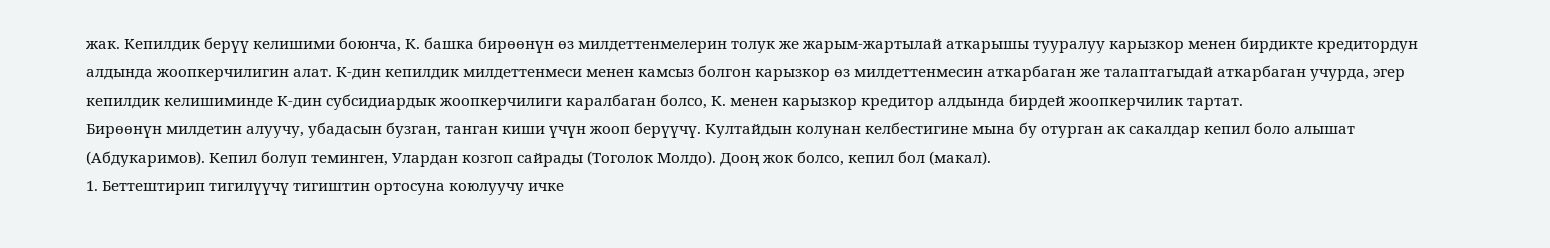жак. Кепилдик берүү келишими боюнча, К. башка бирөөнүн өз милдеттенмелерин толук же жарым-жартылай аткарышы тууралуу карызкор менен бирдикте кредитордун алдында жоопкерчилигин алат. К-дин кепилдик милдеттенмеси менен камсыз болгон карызкор өз милдеттенмесин аткарбаган же талаптагыдай аткарбаган учурда, эгер кепилдик келишиминде К-дин субсидиардык жоопкерчилиги каралбаган болсо, К. менен карызкор кредитор алдында бирдей жоопкерчилик тартат.
Бирөөнүн милдетин алуучу, убадасын бузган, танган киши үчүн жооп берүүчү. Култайдын колунан келбестигине мына бу отурган ак сакалдар кепил боло алышат (Абдукаримов). Кепил болуп теминген, Улардан козгоп сайрады (Тоголок Молдо). Дооң жок болсо, кепил бол (макал).
1. Беттештирип тигилүүчү тигиштин ортосуна коюлуучу ичке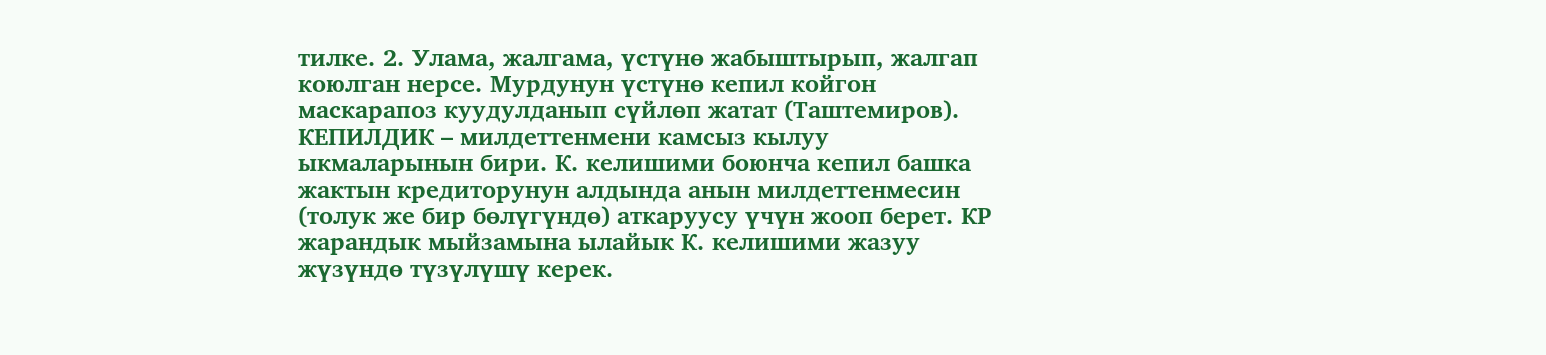тилке. 2. Улама, жалгама, үстүнө жабыштырып, жалгап коюлган нерсе. Мурдунун үстүнө кепил койгон маскарапоз куудулданып сүйлөп жатат (Таштемиров).
КЕПИЛДИК – милдеттенмени камсыз кылуу ыкмаларынын бири. К. келишими боюнча кепил башка жактын кредиторунун алдында анын милдеттенмесин (толук же бир бөлүгүндө) аткаруусу үчүн жооп берет. КР жарандык мыйзамына ылайык К. келишими жазуу жүзүндө түзүлүшү керек.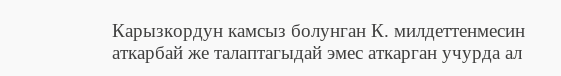Карызкордун камсыз болунган К. милдеттенмесин аткарбай же талаптагыдай эмес аткарган учурда ал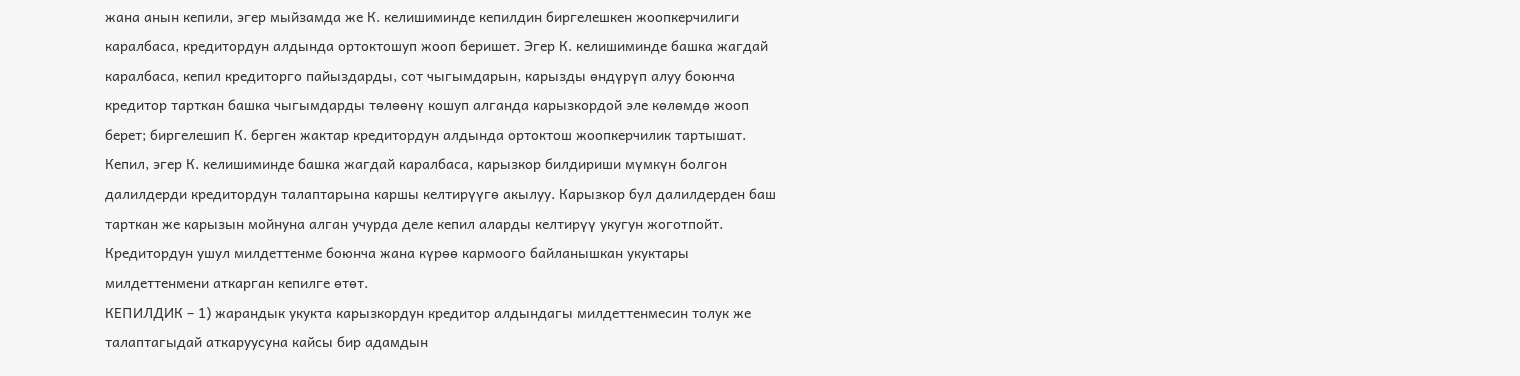жана анын кепили, эгер мыйзамда же К. келишиминде кепилдин биргелешкен жоопкерчилиги каралбаса, кредитордун алдында ортоктошуп жооп беришет. Эгер К. келишиминде башка жагдай каралбаса, кепил кредиторго пайыздарды, сот чыгымдарын, карызды өндүрүп алуу боюнча кредитор тарткан башка чыгымдарды төлөөнү кошуп алганда карызкордой эле көлөмдө жооп берет; биргелешип К. берген жактар кредитордун алдында ортоктош жоопкерчилик тартышат. Кепил, эгер К. келишиминде башка жагдай каралбаса, карызкор билдириши мүмкүн болгон далилдерди кредитордун талаптарына каршы келтирүүгө акылуу. Карызкор бул далилдерден баш тарткан же карызын мойнуна алган учурда деле кепил аларды келтирүү укугун жоготпойт. Кредитордун ушул милдеттенме боюнча жана күрөө кармоого байланышкан укуктары милдеттенмени аткарган кепилге өтөт.
КЕПИЛДИК – 1) жарандык укукта карызкордун кредитор алдындагы милдеттенмесин толук же талаптагыдай аткаруусуна кайсы бир адамдын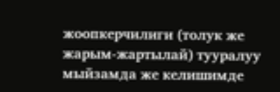жоопкерчилиги (толук же жарым-жартылай) тууралуу мыйзамда же келишимде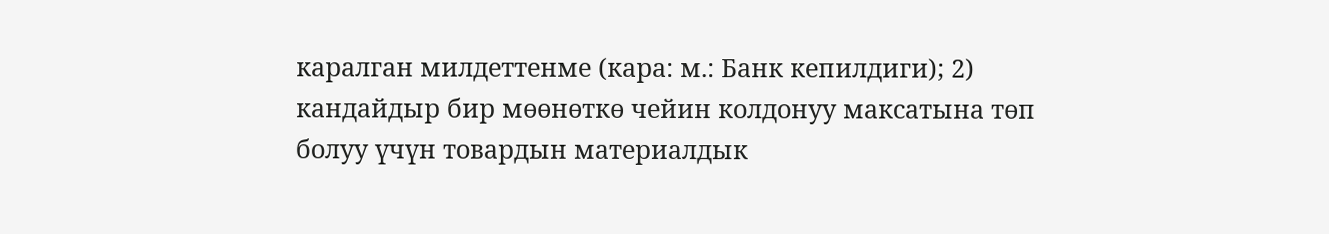каралган милдеттенме (кара: м.: Банк кепилдиги); 2) кандайдыр бир мөөнөткө чейин колдонуу максатына төп болуу үчүн товардын материалдык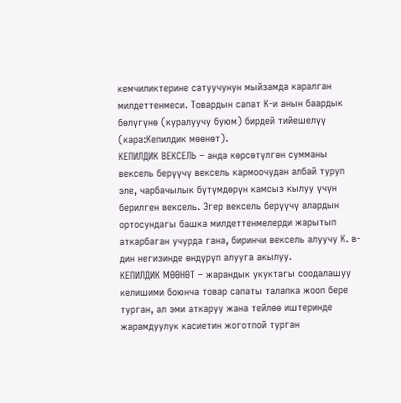кемчиликтерине сатуучунун мыйзамда каралган милдеттенмеси. Товардын сапат К-и анын баардык бөлүгүнө (куралуучу буюм) бирдей тийешелүү (кара:Кепилдик мөөнөт).
КЕПИЛДИК ВЕКСЕЛЬ – анда көрсөтүлгөн сумманы вексель берүүчү вексель кармоочудан албай туруп эле, чарбачылык бүтүмдөрүн камсыз кылуу үчүн берилген вексель. Эгер вексель берүүчү алардын ортосундагы башка милдеттенмелерди жарытып аткарбаган учурда гана, биринчи вексель алуучу К. в-дин негизинде өндүрүп алууга акылуу.
КЕПИЛДИК МӨӨНӨТ – жарандык укуктагы соодалашуу келишими боюнча товар сапаты талапка жооп бере турган, ал эми аткаруу жана тейлөө иштеринде жарамдуулук касиетин жоготпой турган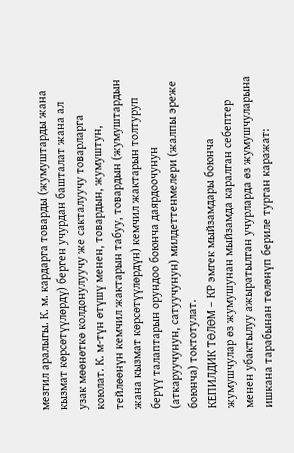мезгил аралыгы. К. м. кардарга товарды (жумуштарды жана кызмат көрсөтүүлөрдү) берген учурдан башталат жана ал узак мөөнөткө колдонулуучу же сакталуучу товарларга коюлат. К. м-түн өтүшү менен, товардын, жумуштун, тейлөөнүн кемчил жактарын табуу, товардын (жумуштардын жана кызмат көрсөтүүлөрдүн) кемчил жактарын толтуруп берүү талаптарын орундоо боюнча даярдоочунун (аткаруучунун, сатуучунун) милдеттенмелери (жалпы эреже боюнча) токтотулат.
КЕПИЛДИК ТӨЛӨМ – КР эмгек мыйзамдары боюнча жумушчулар өз жумушунан мыйзамда каралган себептер менен убактылуу ажыратылган учурларда өз жумушчуларына ишкана тарабынан төлөнүп бериле турган каражат: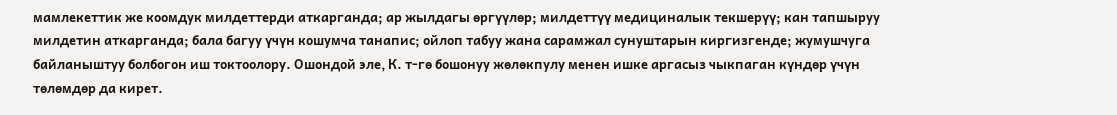мамлекеттик же коомдук милдеттерди аткарганда; ар жылдагы өргүүлөр; милдеттүү медициналык текшерүү; кан тапшыруу милдетин аткарганда; бала багуу үчүн кошумча танапис; ойлоп табуу жана сарамжал сунуштарын киргизгенде; жумушчуга байланыштуу болбогон иш токтоолору. Ошондой эле, К. т-гө бошонуу жөлөкпулу менен ишке аргасыз чыкпаган күндөр үчүн төлөмдөр да кирет.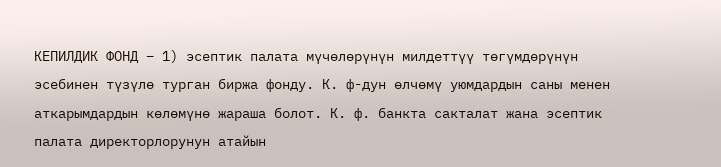КЕПИЛДИК ФОНД – 1) эсептик палата мүчөлөрүнүн милдеттүү төгүмдөрүнүн эсебинен түзүлө турган биржа фонду. К. ф-дун өлчөмү уюмдардын саны менен аткарымдардын көлөмүнө жараша болот. К. ф. банкта сакталат жана эсептик палата директорлорунун атайын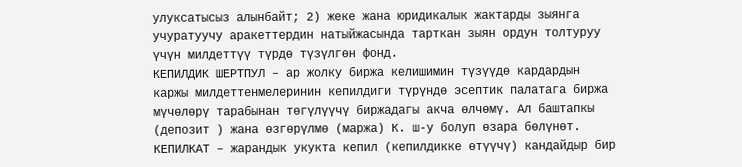улуксатысыз алынбайт; 2) жеке жана юридикалык жактарды зыянга учуратуучу аракеттердин натыйжасында тарткан зыян ордун толтуруу үчүн милдеттүү түрдө түзүлгөн фонд.
КЕПИЛДИК ШЕРТПУЛ – ар жолку биржа келишимин түзүүдө кардардын каржы милдеттенмелеринин кепилдиги түрүндө эсептик палатага биржа мүчөлөрү тарабынан төгүлүүчү биржадагы акча өлчөмү. Ал баштапкы (депозит ) жана өзгөрүлмө (маржа) К. ш-у болуп өзара бөлүнөт.
КЕПИЛКАТ – жарандык укукта кепил (кепилдикке өтүүчү) кандайдыр бир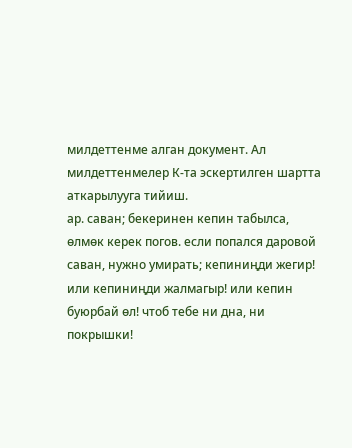милдеттенме алган документ. Ал милдеттенмелер К-та эскертилген шартта аткарылууга тийиш.
ар. саван; бекеринен кепин табылса, өлмөк керек погов. если попался даровой саван, нужно умирать; кепиниңди жегир! или кепиниңди жалмагыр! или кепин буюрбай өл! чтоб тебе ни дна, ни покрышки!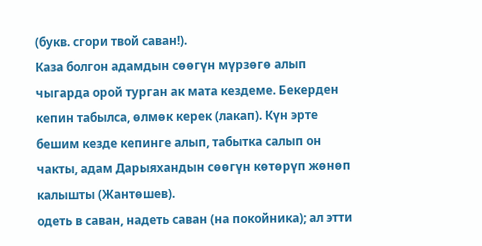(букв. сгори твой саван!).
Каза болгон адамдын сөөгүн мүрзөгө алып чыгарда орой турган ак мата кездеме. Бекерден кепин табылса, өлмөк керек (лакап). Күн эрте бешим кезде кепинге алып, табытка салып он чакты, адам Дарыяхандын сөөгүн көтөрүп жөнөп калышты (Жантөшев).
одеть в саван, надеть саван (на покойника); ал этти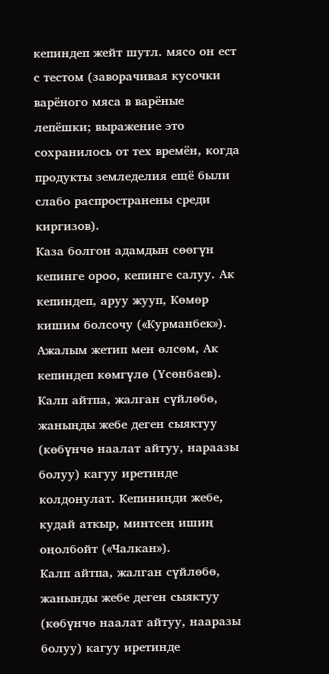кепиндеп жейт шутл. мясо он ест с тестом (заворачивая кусочки варёного мяса в варёные лепёшки; выражение это сохранилось от тех времён, когда продукты земледелия ещё были слабо распространены среди киргизов).
Каза болгон адамдын сөөгүн кепинге ороо, кепинге салуу. Ак кепиндеп, аруу жууп, Көмөр кишим болсочу («Курманбек»). Ажалым жетип мен өлсөм, Ак кепиндеп көмгүлө (Үсөнбаев).
Калп айтпа, жалган сүйлөбө, жаныңды жебе деген сыяктуу (көбүнчө наалат айтуу, нараазы болуу) кагуу иретинде колдонулат. Кепиниңди жебе, кудай аткыр, минтсең ишиң оңолбойт («Чалкан»).
Калп айтпа, жалган сүйлөбө, жанынды жебе деген сыяктуу (көбүнчө наалат айтуу, нааразы болуу) кагуу иретинде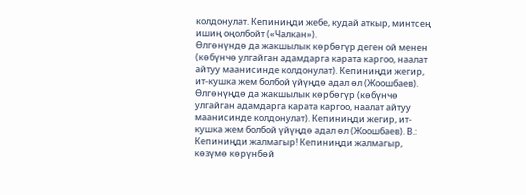колдонулат. Кепиниңди жебе, кудай аткыр, минтсең ишиң оңолбойт («Чалкан»).
Өлгөнүндө да жакшылык көрбөгүр деген ой менен (көбүнчө улгайган адамдарга карата каргоо, наалат айтуу маанисинде колдонулат). Кепиниңди жегир, ит-кушка жем болбой үйүңдө адал өл (Жоошбаев).
Өлгөнүңдө да жакшылык көрбөгүр (көбүнчө улгайган адамдарга карата каргоо, наалат айтуу маанисинде колдонулат). Кепиниңди жегир, ит-кушка жем болбой үйүңдө адал өл (Жоошбаев). В.: Кепиниңди жалмагыр! Кепиниңди жалмагыр, көзүмө көрүнбөй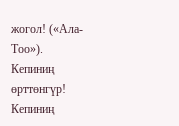жогол! («Ала-Тоо»). Кепиниң өрттөнгүр! Кепиниң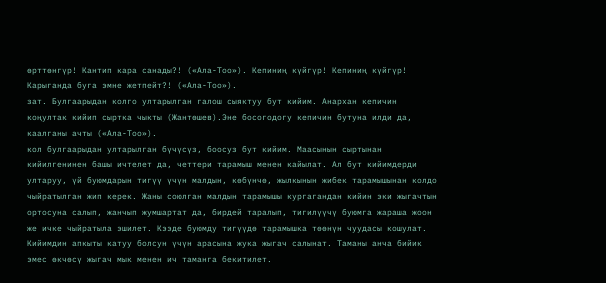өрттөнгүр! Кантип кара санады?! («Ала-Тоо»). Кепиниң күйгүр! Кепиниң күйгүр! Карыганда буга эмне жетпейт?! («Ала-Тоо»).
зат. Булгаарыдан колго ултарылган галош сыяктуу бут кийим. Анархан кепичин коңултак кийип сыртка чыкты (Жантөшев).Эне босогодогу кепичин бутуна илди да, каалганы ачты («Ала-Тоо»).
кол булгаарыдан ултарылган бүчүсүз, боосуз бут кийим. Маасынын сыртынан кийилгенинен башы ичтелет да, четтери тарамыш менен кайылат. Ал бут кийимдерди ултаруу, үй буюмдарын тигүү үчүн малдын, көбүнчө, жылкынын жибек тарамышынан колдо чыйратылган жип керек. Жаны союлган малдын тарамышы кургагандан кийин эки жыгачтын ортосуна салып, жанчып жумшартат да, бирдей таралып, тигилүүчү буюмга жараша жоон же ичке чыйратыла эшилет. Кээде буюмду тигүүдө тарамышка төөнүн чуудасы кошулат. Кийимдин апкыты катуу болсун үчүн арасына жука жыгач салынат. Таманы анча бийик эмес өкчөсү жыгач мык менен ич таманга бекитилет.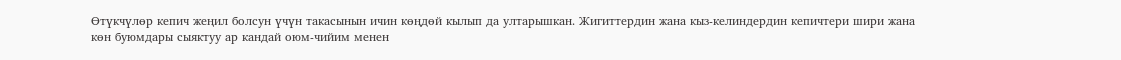Өтүкчүлөр кепич жеңил болсун үчүн такасынын ичин көңдөй кылып да ултарышкан. Жигиттердин жана кыз-келиндердин кепичтери шири жана көн буюмдары сыяктуу ар кандай оюм-чийим менен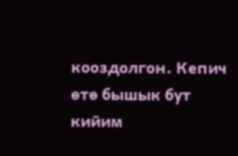кооздолгон. Кепич өтө бышык бут кийим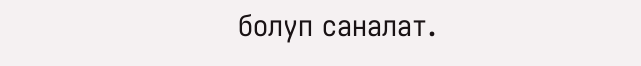болуп саналат.